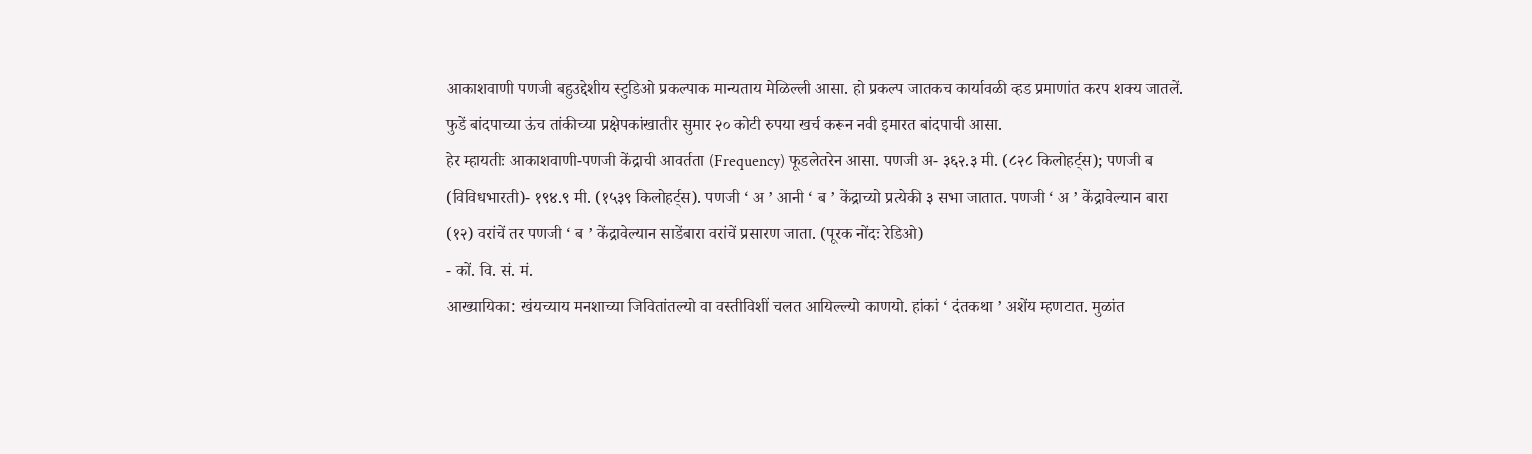आकाशवाणी पणजी बहुउद्देशीय स्टुडिओ प्रकल्पाक मान्यताय मेळिल्ली आसा. हो प्रकल्प जातकच कार्यावळी व्हड प्रमाणांत करप शक्य जातलें. फुडें बांदपाच्या ऊंच तांकीच्या प्रक्षेपकांखातीर सुमार २० कोटी रुपया खर्च करून नवी इमारत बांदपाची आसा.
हेर म्हायतीः आकाशवाणी-पणजी केंद्राची आवर्तता (Frequency) फूडलेतरेन आसा. पणजी अ- ३६२.३ मी. (८२८ किलोहर्ट्स); पणजी ब (विविधभारती)- १९४.९ मी. (१५३९ किलोहर्ट्स). पणजी ‘ अ ’ आनी ‘ ब ’ केंद्राच्यो प्रत्येकी ३ सभा जातात. पणजी ‘ अ ’ केंद्रावेल्यान बारा (१२) वरांचें तर पणजी ‘ ब ’ केंद्रावेल्यान साडेंबारा वरांचें प्रसारण जाता. (पूरक नोंदः रेडिओ)
- कों. वि. सं. मं.
आख्यायिका: खंयच्याय मनशाच्या जिवितांतल्यो वा वस्तीविशीं चलत आयिल्ल्यो काणयो. हांकां ‘ दंतकथा ’ अशेंय म्हणटात. मुळांत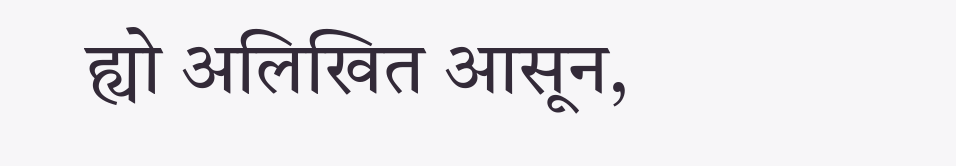ह्यो अलिखित आसून,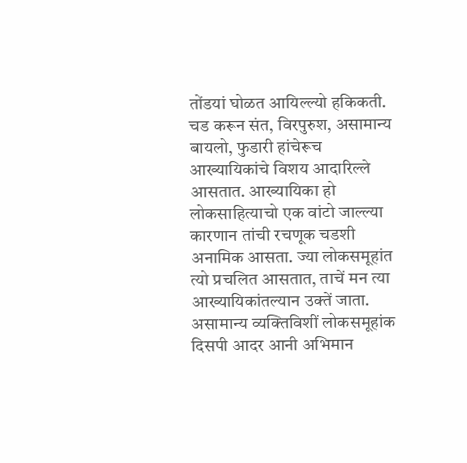तोंडयां घोळत आयिल्ल्यो हकिकती. चड करून संत, विरपुरुश, असामान्य बायलो, फुडारी हांचेरूच आख्यायिकांचे विशय आदारिल्ले आसतात. आख्यायिका हो लोकसाहित्याचो एक वांटो जाल्ल्या कारणान तांची रचणूक चडशी अनामिक आसता. ज्या लोकसमूहांत त्यो प्रचलित आसतात, ताचें मन त्या आख्यायिकांतल्यान उक्तें जाता. असामान्य व्यक्तिविशीं लोकसमूहांक दिसपी आदर आनी अभिमान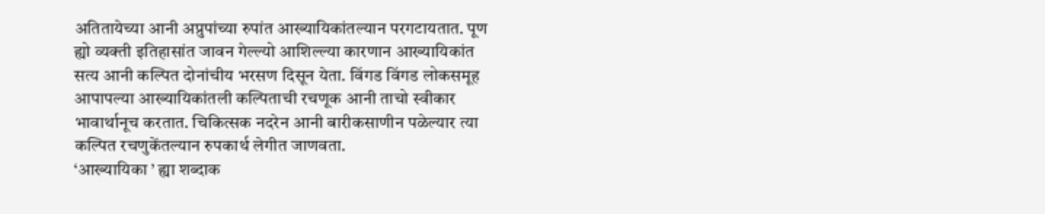अतितायेच्या आनी अप्रुपांच्या रुपांत आख्यायिकांतल्यान परगटायतात. पूण ह्यो व्यक्ती इतिहासांत जावन गेल्ल्यो आशिल्ल्या कारणान आख्यायिकांत सत्य आनी कल्पित दोनांचीय भरसण दिसून येता. विंगड विंगड लोकसमूह आपापल्या आख्यायिकांतली कल्पिताची रचणूक आनी ताचो स्वीकार भावार्थानूच करतात. चिकित्सक नदरेन आनी बारीकसाणीन पळेल्यार त्या कल्पित रचणुकेंतल्यान रुपकार्थ लेगीत जाणवता.
‘आख्यायिका ’ ह्या शब्दाक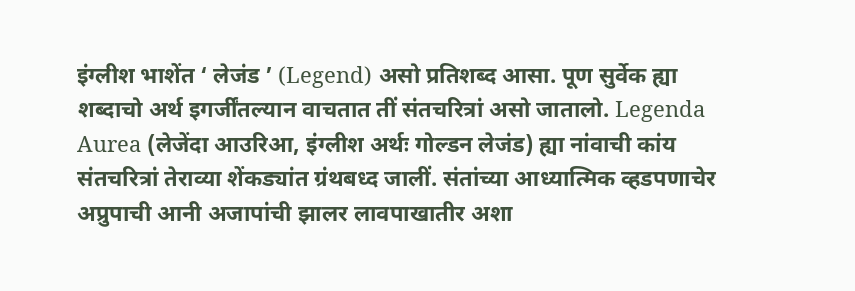इंग्लीश भाशेंत ‘ लेजंड ’ (Legend) असो प्रतिशब्द आसा. पूण सुर्वेक ह्या शब्दाचो अर्थ इगर्जींतल्यान वाचतात तीं संतचरित्रां असो जातालो. Legenda Aurea (लेजेंदा आउरिआ, इंग्लीश अर्थः गोल्डन लेजंड) ह्या नांवाची कांय संतचरित्रां तेराव्या शेंकड्यांत ग्रंथबध्द जालीं. संतांच्या आध्यात्मिक व्हडपणाचेर अप्रुपाची आनी अजापांची झालर लावपाखातीर अशा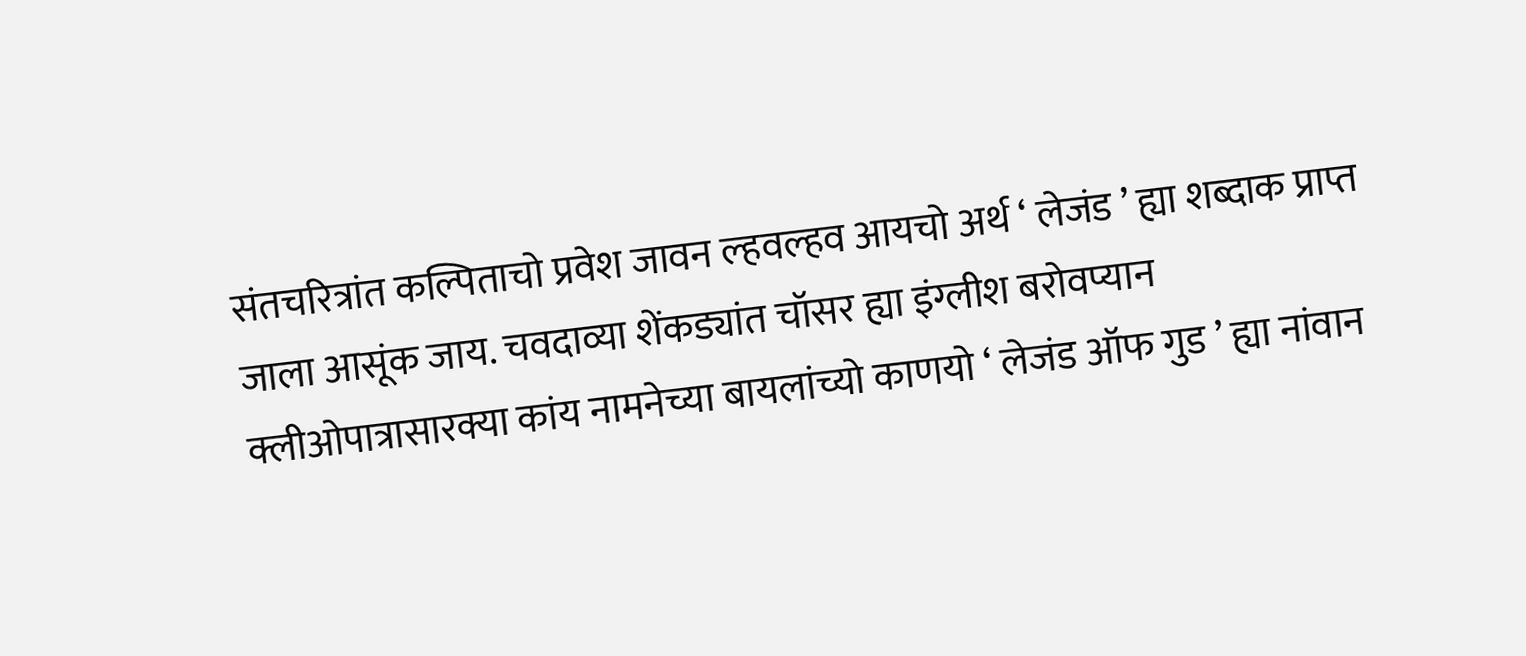संतचरित्रांत कल्पिताचो प्रवेश जावन ल्हवल्हव आयचो अर्थ ‘ लेजंड ’ ह्या शब्दाक प्राप्त जाला आसूंक जाय. चवदाव्या शेंकड्यांत चॉसर ह्या इंग्लीश बरोवप्यान क्लीओपात्रासारक्या कांय नामनेच्या बायलांच्यो काणयो ‘ लेजंड ऑफ गुड ’ ह्या नांवान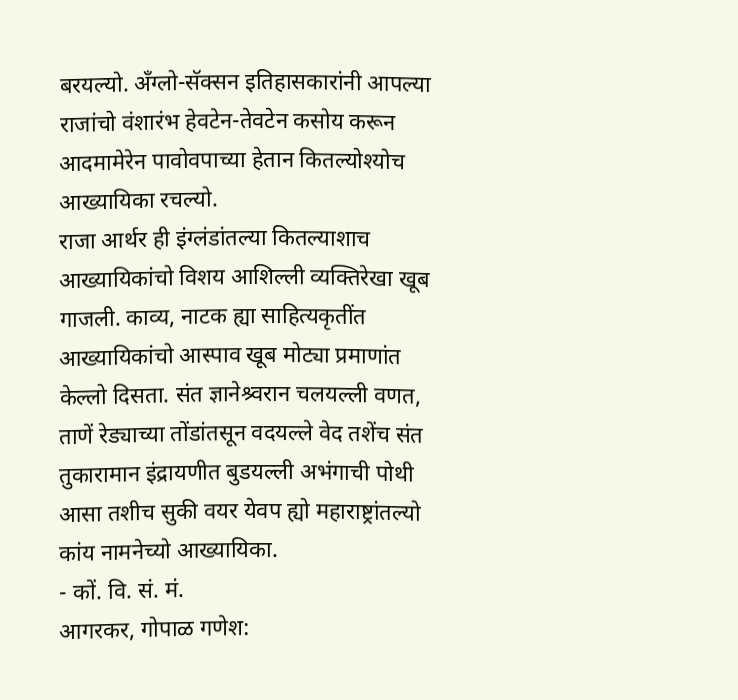बरयल्यो. अँग्लो-सॅक्सन इतिहासकारांनी आपल्या राजांचो वंशारंभ हेवटेन-तेवटेन कसोय करून आदमामेरेन पावोवपाच्या हेतान कितल्योश्योच आख्यायिका रचल्यो.
राजा आर्थर ही इंग्लंडांतल्या कितल्याशाच आख्यायिकांचो विशय आशिल्ली व्यक्तिरेखा खूब गाजली. काव्य, नाटक ह्या साहित्यकृतींत आख्यायिकांचो आस्पाव खूब मोट्या प्रमाणांत केल्लो दिसता. संत ज्ञानेश्र्वरान चलयल्ली वणत, ताणें रेड्याच्या तोंडांतसून वदयल्ले वेद तशेंच संत तुकारामान इंद्रायणीत बुडयल्ली अभंगाची पोथी आसा तशीच सुकी वयर येवप ह्यो महाराष्ट्रांतल्यो कांय नामनेच्यो आख्यायिका.
- कों. वि. सं. मं.
आगरकर, गोपाळ गणेश: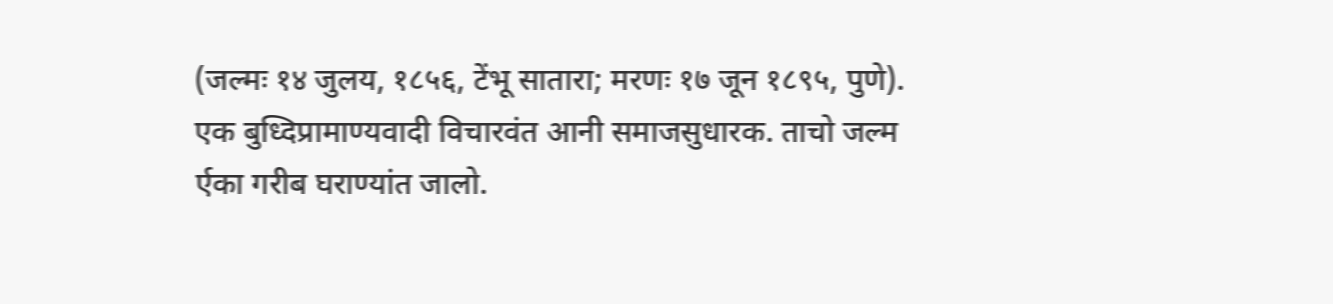(जल्मः १४ जुलय, १८५६, टेंभू सातारा; मरणः १७ जून १८९५, पुणे).
एक बुध्दिप्रामाण्यवादी विचारवंत आनी समाजसुधारक. ताचो जल्म र्एका गरीब घराण्यांत जालो.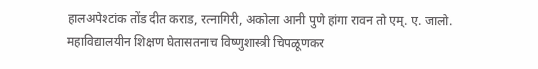हालअपेश्टांक तोंड दीत कराड, रत्नागिरी, अकोला आनी पुणे हांगा रावन तो एम्. ए. जालो. महाविद्यालयीन शिक्षण घेतासतनाच विष्णुशास्त्री चिपळूणकर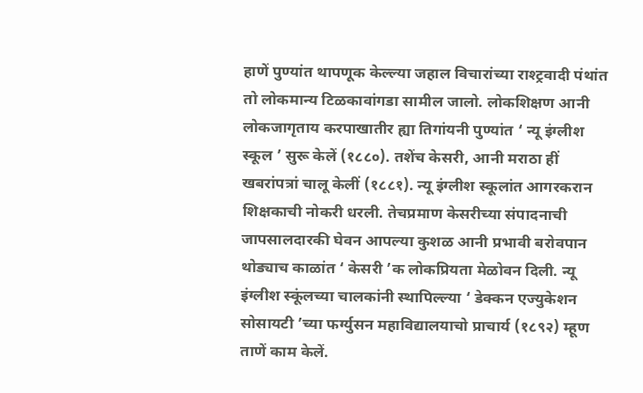हाणें पुण्यांत थापणूक केल्ल्या जहाल विचारांच्या राश्ट्रवादी पंथांत तो लोकमान्य टिळकावांगडा सामील जालो. लोकशिक्षण आनी लोकजागृताय करपाखातीर ह्या तिगांयनी पुण्यांत ‘ न्यू इंग्लीश स्कूल ’ सुरू केलें (१८८०). तशेंच केसरी, आनी मराठा हीं खबरांपत्रां चालू केलीं (१८८१). न्यू इंग्लीश स्कूलांत आगरकरान शिक्षकाची नोकरी धरली. तेचप्रमाण केसरीच्या संपादनाची जापसालदारकी घेवन आपल्या कुशळ आनी प्रभावी बरोवपान थोड्याच काळांत ‘ केसरी ’क लोकप्रियता मेळोवन दिली. न्यू इंग्लीश स्कूंलच्या चालकांनी स्थापिल्ल्या ‘ डेक्कन एज्युकेशन सोसायटी ’च्या फर्ग्युसन महाविद्यालयाचो प्राचार्य (१८९२) म्हूण ताणें काम केलें.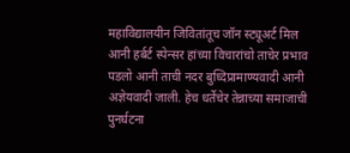महाविद्यालयीन जिवितांतूच जॉन स्ट्यूअर्ट मिल आनी हर्बर्ट स्पेन्सर हांच्या विचारांचो ताचेर प्रभाव पडलो आनी ताची नदर बुध्दिप्रामाण्यवादी आनी अज्ञेयवादी जाली. हेच धर्तेचेर तेन्नाच्या समाजाची पुनर्घटना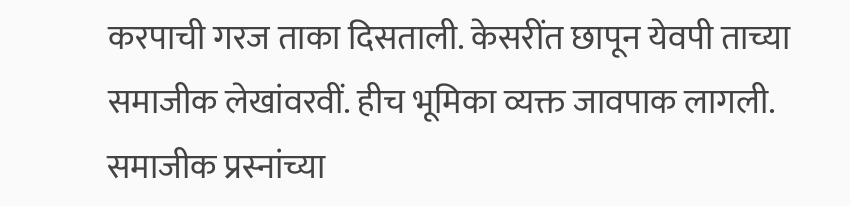करपाची गरज ताका दिसताली. केसरींत छापून येवपी ताच्या समाजीक लेखांवरवीं. हीच भूमिका व्यक्त जावपाक लागली. समाजीक प्रस्नांच्या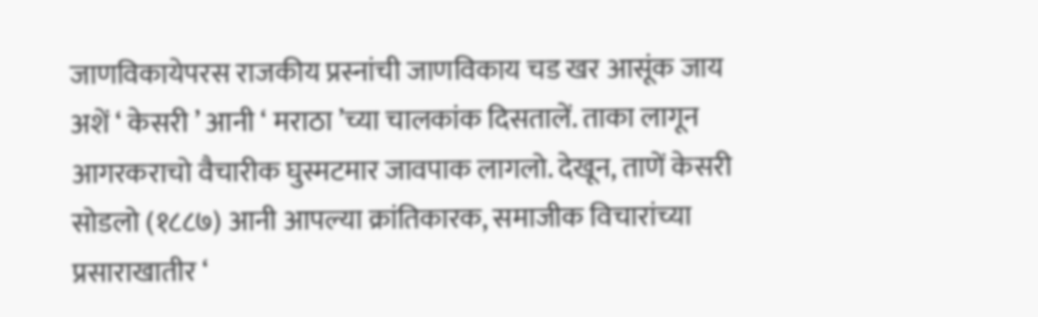जाणविकायेपरस राजकीय प्रस्नांची जाणविकाय चड खर आसूंक जाय अशें ‘ केसरी ’ आनी ‘ मराठा ’च्या चालकांक दिसतालें. ताका लागून आगरकराचो वैचारीक घुस्मटमार जावपाक लागलो. देखून, ताणें केसरी सोडलो (१८८७) आनी आपल्या क्रांतिकारक, समाजीक विचारांच्या प्रसाराखातीर ‘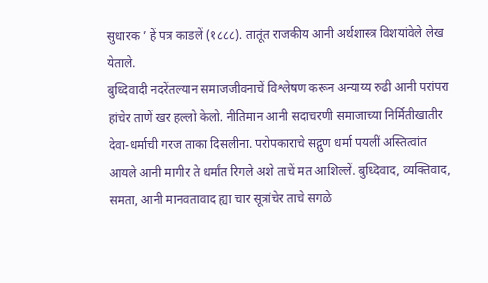सुधारक ’ हें पत्र काडलें (१८८८). तातूंत राजकीय आनी अर्थशास्त्र विशयांवेले लेख येताले.
बुध्दिवादी नदरेंतल्यान समाजजीवनाचें विश्लेषण करून अन्याय्य रुढी आनी परांपरा हांचेर ताणें खर हल्लो केलो. नीतिमान आनी सदाचरणी समाजाच्या निर्मितीखातीर देवा-धर्माची गरज ताका दिसलीना. परोपकाराचे सद्गुण धर्मा पयलीं अस्तित्वांत आयले आनी मागीर ते धर्मांत रिगले अशे ताचें मत आशिल्लें. बुध्दिवाद, व्यक्तिवाद, समता, आनी मानवतावाद ह्या चार सूत्रांचेर ताचे सगळे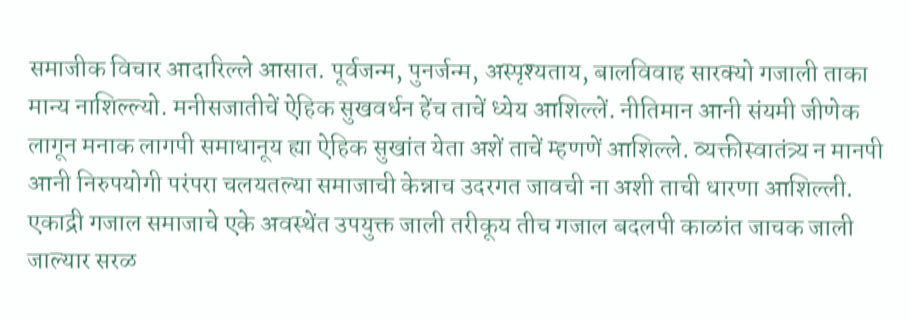समाजीक विचार आदारिल्ले आसात. पूर्वजन्म, पुनर्जन्म, अस्पृश्यताय, बालविवाह सारक्यो गजाली ताका मान्य नाशिल्ल्यो. मनीसजातीचें ऐहिक सुखवर्धन हेंच ताचें ध्येय आशिल्लें. नीतिमान आनी संयमी जीणेक लागून मनाक लागपी समाधानूय ह्या ऐहिक सुखांत येता अशें ताचें म्हणणें आशिल्ले. व्यक्तीस्वातंत्र्य न मानपी आनी निरुपयोगी परंपरा चलयतल्या समाजाची केन्नाच उदरगत जावची ना अशी ताची धारणा आशिल्ली. एकाद्री गजाल समाजाचे एके अवस्थेंत उपयुक्त जाली तरीकूय तीच गजाल बदलपी काळांत जाचक जाली जाल्यार सरळ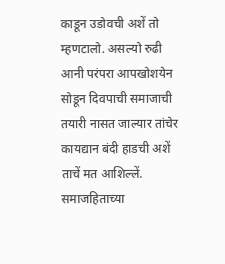काडून उडोवची अशें तो म्हणटालो. असल्यो रुढी आनी परंपरा आपखोशयेन सोडून दिवपाची समाजाची तयारी नासत जाल्यार तांचेर कायद्यान बंदी हाडची अशें ताचें मत आशिल्लें.
समाजहिताच्या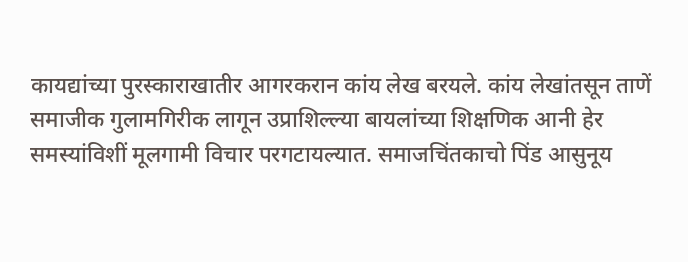कायद्यांच्या पुरस्काराखातीर आगरकरान कांय लेख बरयले. कांय लेखांतसून ताणें समाजीक गुलामगिरीक लागून उप्राशिल्ल्या बायलांच्या शिक्षणिक आनी हेर समस्यांविशीं मूलगामी विचार परगटायल्यात. समाजचिंतकाचो पिंड आसुनूय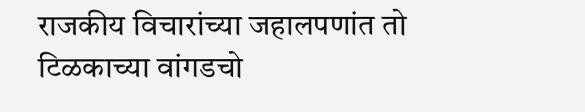राजकीय विचारांच्या जहालपणांत तो टिळकाच्या वांगडचो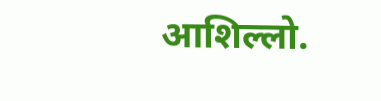आशिल्लो.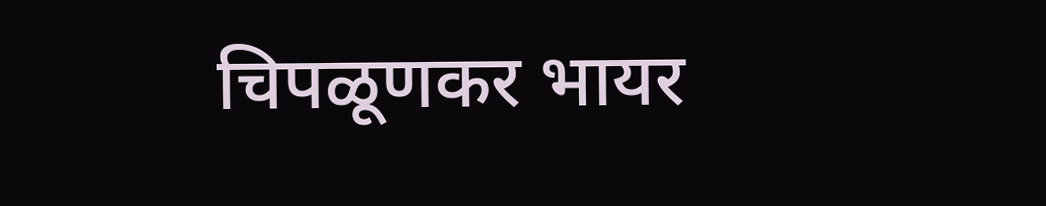चिपळूणकर भायर